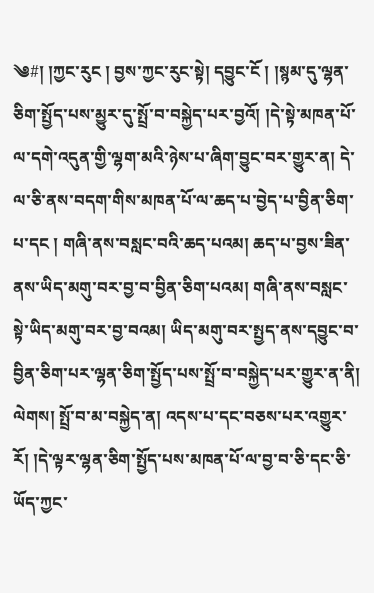༄#། །ཀྱང་རུང ། བྱས་ཀྱང་རུང་སྟེ། དབྱུང་ངོ ། །སྙམ་དུ་ལྷན་ཅིག་སྤྱོད་པས་མྱུར་དུ་སྤྲོ་བ་བསྐྱེད་པར་བྱའོ། །དེ་སྟེ་མཁན་པོ་ལ་དགེ་འདུན་གྱི་ལྷག་མའི་ཉེས་པ་ཞིག་བྱུང་བར་གྱུར་ན། དེ་ལ་ཅི་ནས་བདག་གིས་མཁན་པོ་ལ་ཆད་པ་བྱེད་པ་བྱིན་ཅིག་པ་དང ། གཞི་ནས་བསླང་བའི་ཆད་པའམ། ཆད་པ་བྱས་ཟིན་ནས་ཡིད་མགུ་བར་བྱ་བ་བྱིན་ཅིག་པའམ། གཞི་ནས་བསླང་སྟེ་ཡིད་མགུ་བར་བྱ་བའམ། ཡིད་མགུ་བར་སྤྱད་ནས་དབྱུང་བ་བྱིན་ཅིག་པར་ལྷན་ཅིག་སྤྱོད་པས་སྤྲོ་བ་བསྐྱེད་པར་གྱུར་ན་ནི། ལེགས། སྤྲོ་བ་མ་བསྐྱེད་ན། འདས་པ་དང་བཅས་པར་འགྱུར་རོ། །དེ་ལྟར་ལྷན་ཅིག་སྤྱོད་པས་མཁན་པོ་ལ་བྱ་བ་ཅི་དང་ཅི་ཡོད་ཀྱང་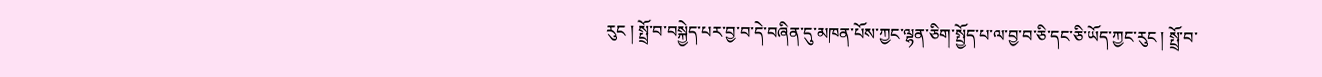རུང ། སྤྲོ་བ་བསྐྱེད་པར་བྱ་བ་དེ་བཞིན་དུ་མཁན་པོས་ཀྱང་ལྷན་ཅིག་སྤྱོད་པ་ལ་བྱ་བ་ཅི་དང་ཅི་ཡོད་ཀྱང་རུང ། སྤྲོ་བ་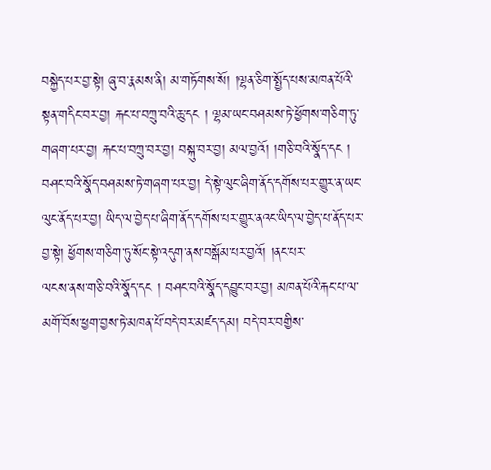བསྐྱེད་པར་བྱ་སྟེ། ཞུ་བ་རྣམས་ནི། མ་གཏོགས་སོ། །ལྷན་ཅིག་སྤྱོད་པས་མཁན་པོའི་སྟན་གདིང་བར་བྱ། རྐང་པ་བཀྲུ་བའི་ཆུ་དང ། ལྷམ་ཡང་བཤམས་ཏེ་ཕྱོགས་གཅིག་ཏུ་གཞག་པར་བྱ། རྐང་པ་བཀྲུ་བར་བྱ། བསྐུ་བར་བྱ། མལ་བྱའོ། །གཅི་བའི་སྣོད་དང ། བཤང་བའི་སྣོད་བཤམས་ཏེ་གཞག་པར་བྱ། དེ་སྟེ་ལུང་ཞིག་ནོད་དགོས་པར་གྱུར་ན་ཡང་ལུང་ནོད་པར་བྱ། ཡིད་ལ་བྱེད་པ་ཞིག་ནོད་དགོས་པར་གྱུར་ནའང་ཡིད་ལ་བྱེད་པ་ནོད་པར་བྱ་སྟེ། ཕྱོགས་གཅིག་ཏུ་སོང་སྟེ་འདུག་ནས་བསྒོམ་པར་བྱའོ། །ནང་པར་
ལངས་ནས་གཅི་བའི་སྣོད་དང ། བཤང་བའི་སྣོད་དབྱུང་བར་བྱ། མཁན་པོའི་རྐང་པ་ལ་མགོ་བོས་ཕྱག་བྱས་ཏེ་མཁན་པོ་བདེ་བར་མཛད་དམ། བདེ་བར་བགྱིས་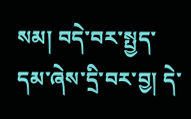སམ། བདེ་བར་སྤྱད་དམ་ཞེས་དྲི་བར་བྱ། དེ་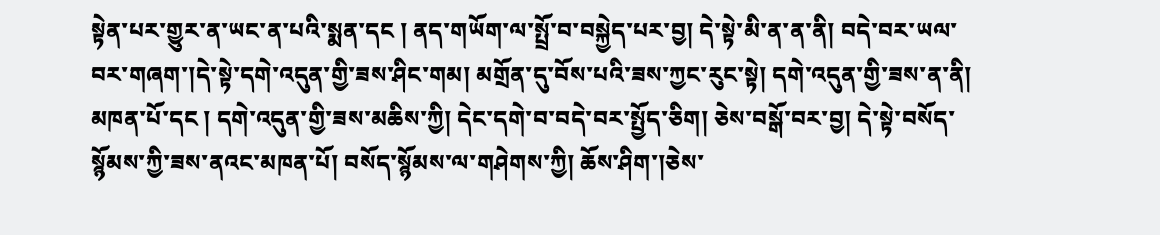སྟེན་པར་གྱུར་ན་ཡང་ན་པའི་སྨན་དང ། ནད་གཡོག་ལ་སྤྲོ་བ་བསྐྱེད་པར་བྱ། དེ་སྟེ་མི་ན་ན་ནི། བདེ་བར་ཡལ་བར་གཞག་།དེ་སྟེ་དགེ་འདུན་གྱི་ཟས་ཤིང་གམ། མགྲོན་དུ་བོས་པའི་ཟས་ཀྱང་རུང་སྟེ། དགེ་འདུན་གྱི་ཟས་ན་ནི། མཁན་པོ་དང ། དགེ་འདུན་གྱི་ཟས་མཆིས་ཀྱི། དེང་དགེ་བ་བདེ་བར་སྤྱོད་ཅིག། ཅེས་བསྒོ་བར་བྱ། དེ་སྟེ་བསོད་སྙོམས་ཀྱི་ཟས་ནའང་མཁན་པོ། བསོད་སྙོམས་ལ་གཤེགས་ཀྱི། ཆོས་ཤིག་།ཅེས་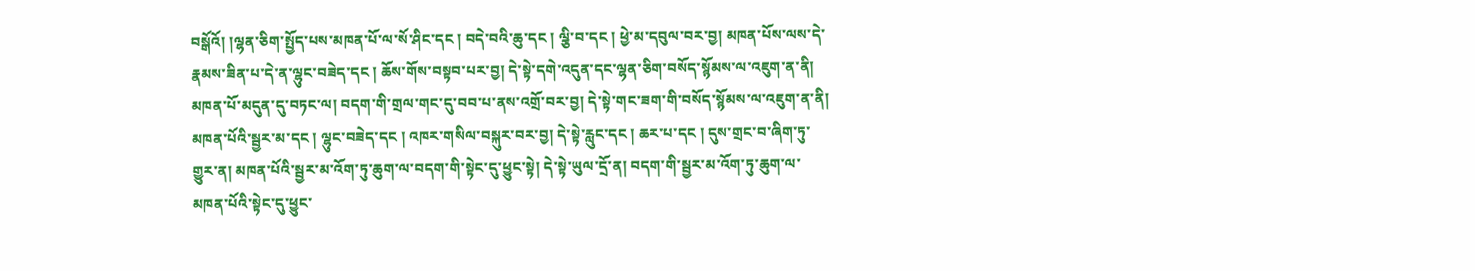བསྒོའོ། །ལྷན་ཅིག་སྤྱོད་པས་མཁན་པོ་ལ་སོ་ཤིང་དང ། བདེ་བའི་ཆུ་དང ། ལྕི་བ་དང ། ཕྱེ་མ་དབུལ་བར་བྱ། མཁན་པོས་ལས་དེ་རྣམས་ཟིན་པ་དེ་ན་ལྷུང་བཟེད་དང ། ཆོས་གོས་བསྟབ་པར་བྱ། དེ་སྟེ་དགེ་འདུན་དང་ལྷན་ཅིག་བསོད་སྙོམས་ལ་འཇུག་ན་ནི། མཁན་པོ་མདུན་དུ་བཏང་ལ། བདག་གི་གྲལ་གང་དུ་བབ་པ་ནས་འགྲོ་བར་བྱ། དེ་སྟེ་གང་ཟག་གི་བསོད་སྙོམས་ལ་འཇུག་ན་ནི། མཁན་པོའི་སྦྱར་མ་དང ། ལྷུང་བཟེད་དང ། འཁར་གསིལ་བསྐུར་བར་བྱ། དེ་སྟེ་རླུང་དང ། ཆར་པ་དང ། དུས་གྲང་བ་ཞིག་ཏུ་གྱུར་ན། མཁན་པོའི་སྦྱར་མ་འོག་ཏུ་ཆུག་ལ་བདག་གི་སྟེང་དུ་ཕྱུང་སྟེ། དེ་སྟེ་ཡུལ་དྲོ་ན། བདག་གི་སྦྱར་མ་འོག་ཏུ་ཆུག་ལ་མཁན་པོའི་སྟེང་དུ་ཕྱུང་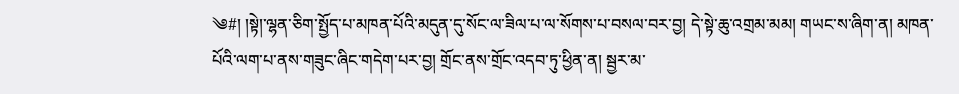༄#། །སྟེ།་ལྷན་ཅིག་སྤྱོད་པ་མཁན་པོའི་མདུན་དུ་སོང་ལ་ཟིལ་པ་ལ་སོགས་པ་བསལ་བར་བྱ། དེ་སྟེ་ཆུ་འགྲམ་མམ། གཡང་ས་ཞིག་ན། མཁན་པོའི་ལག་པ་ནས་གཟུང་ཞིང་གདེག་པར་བྱ། གྲོང་ནས་གྲོང་འདབ་ཏུ་ཕྱིན་ན། སྦྱར་མ་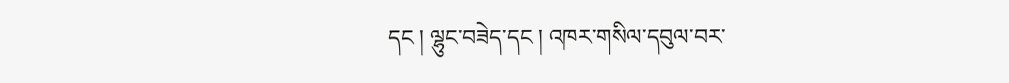དང ། ལྷུང་བཟེད་དང ། འཁར་གསིལ་དབུལ་བར་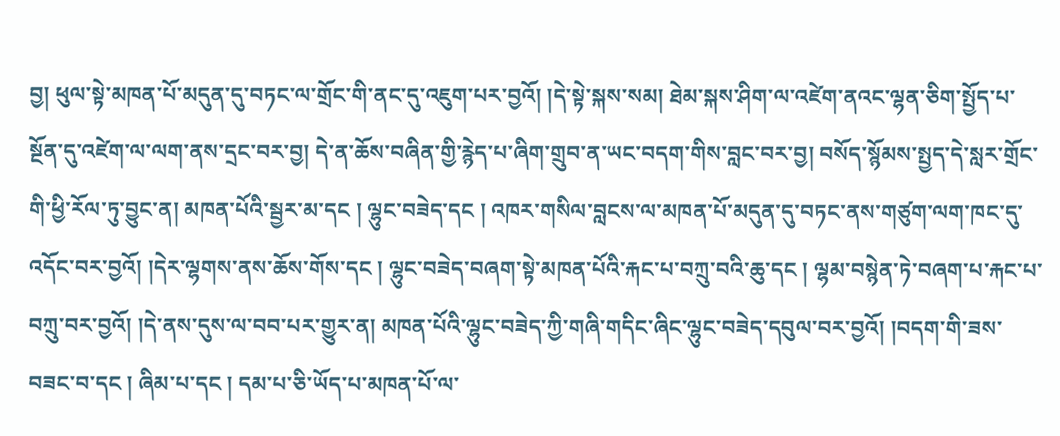བྱ། ཕུལ་སྟེ་མཁན་པོ་མདུན་དུ་བཏང་ལ་གྲོང་གི་ནང་དུ་འཇུག་པར་བྱའོ། །དེ་སྟེ་སྐས་སམ། ཐེམ་སྐས་ཤིག་ལ་འཛེག་ནའང་ལྷན་ཅིག་སྤྱོད་པ་སྔོན་དུ་འཛེག་ལ་ལག་ནས་དྲང་བར་བྱ། དེ་ན་ཆོས་བཞིན་གྱི་རྙེད་པ་ཞིག་གྲུབ་ན་ཡང་བདག་གིས་བླང་བར་བྱ། བསོད་སྙོམས་སྤྱད་དེ་སླར་གྲོང་གི་ཕྱི་རོལ་ཏུ་བྱུང་ན། མཁན་པོའི་སྦྱར་མ་དང ། ལྷུང་བཟེད་དང ། འཁར་གསིལ་བླངས་ལ་མཁན་པོ་མདུན་དུ་བཏང་ནས་གཙུག་ལག་ཁང་དུ་འདོང་བར་བྱའོ། །དེར་ལྷགས་ནས་ཆོས་གོས་དང ། ལྷུང་བཟེད་བཞག་སྟེ་མཁན་པོའི་རྐང་པ་བཀྲུ་བའི་ཆུ་དང ། ལྷམ་བསྙེན་ཏེ་བཞག་པ་རྐང་པ་བཀྲུ་བར་བྱའོ། །དེ་ནས་དུས་ལ་བབ་པར་གྱུར་ན། མཁན་པོའི་ལྷུང་བཟེད་ཀྱི་གཞི་གདིང་ཞིང་ལྷུང་བཟེད་དབུལ་བར་བྱའོ། །བདག་གི་ཟས་བཟང་བ་དང ། ཞིམ་པ་དང ། དམ་པ་ཅི་ཡོད་པ་མཁན་པོ་ལ་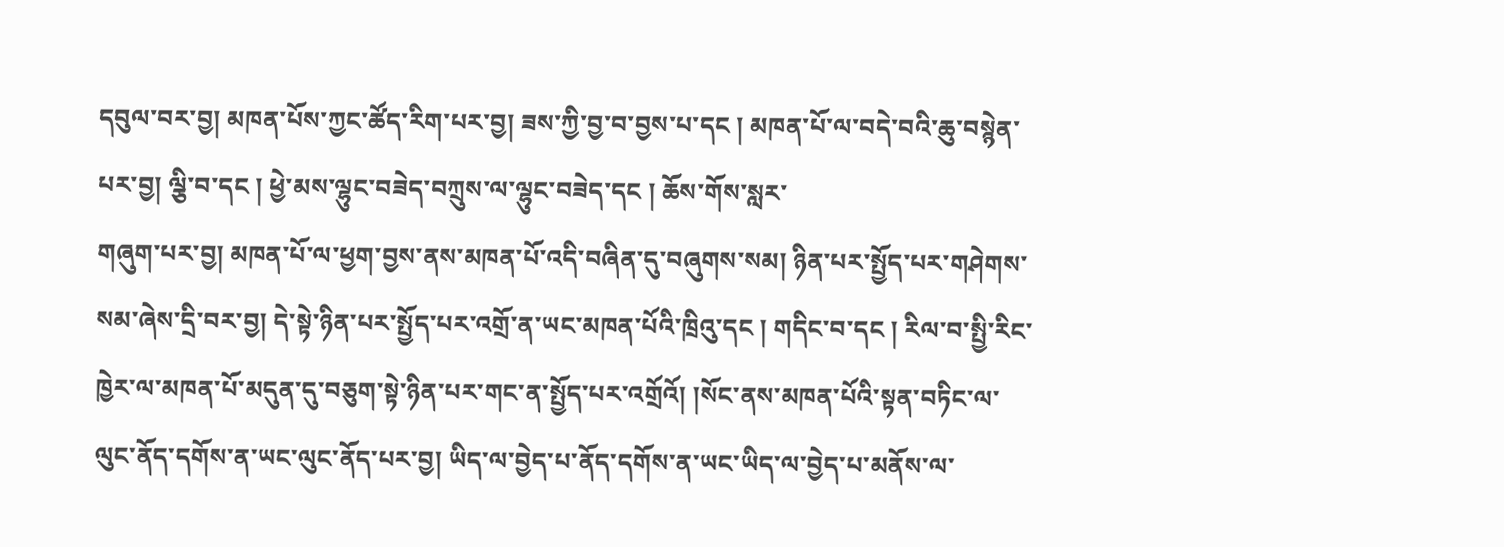དབུལ་བར་བྱ། མཁན་པོས་ཀྱང་ཚོད་རིག་པར་བྱ། ཟས་ཀྱི་བྱ་བ་བྱས་པ་དང ། མཁན་པོ་ལ་བདེ་བའི་ཆུ་བསྙེན་པར་བྱ། ལྕི་བ་དང ། ཕྱེ་མས་ལྷུང་བཟེད་བཀྲུས་ལ་ལྷུང་བཟེད་དང ། ཆོས་གོས་སླར་
གཞུག་པར་བྱ། མཁན་པོ་ལ་ཕྱག་བྱས་ནས་མཁན་པོ་འདི་བཞིན་དུ་བཞུགས་སམ། ཉིན་པར་སྤྱོད་པར་གཤེགས་སམ་ཞེས་དྲི་བར་བྱ། དེ་སྟེ་ཉིན་པར་སྤྱོད་པར་འགྲོ་ན་ཡང་མཁན་པོའི་ཁྲིའུ་དང ། གདིང་བ་དང ། རིལ་བ་སྤྱི་རིང་ཁྱེར་ལ་མཁན་པོ་མདུན་དུ་བཅུག་སྟེ་ཉིན་པར་གང་ན་སྤྱོད་པར་འགྲོའོ། །སོང་ནས་མཁན་པོའི་སྟན་བཏིང་ལ་ལུང་ནོད་དགོས་ན་ཡང་ལུང་ནོད་པར་བྱ། ཡིད་ལ་བྱེད་པ་ནོད་དགོས་ན་ཡང་ཡིད་ལ་བྱེད་པ་མནོས་ལ་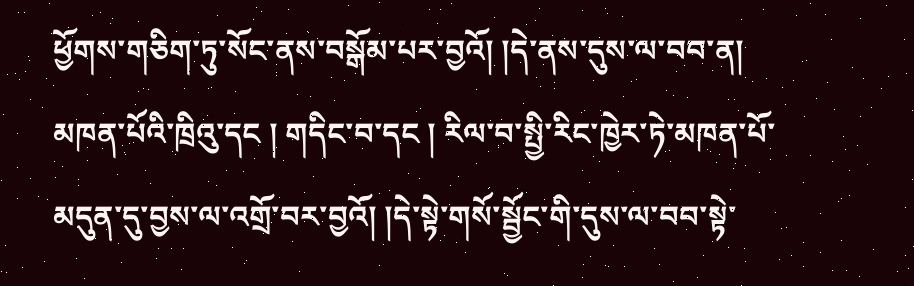ཕྱོགས་གཅིག་ཏུ་སོང་ནས་བསྒོམ་པར་བྱའོ། །དེ་ནས་དུས་ལ་བབ་ན། མཁན་པོའི་ཁྲིའུ་དང ། གདིང་བ་དང ། རིལ་བ་སྤྱི་རིང་ཁྱེར་ཏེ་མཁན་པོ་མདུན་དུ་བྱས་ལ་འགྲོ་བར་བྱའོ། །དེ་སྟེ་གསོ་སྦྱོང་གི་དུས་ལ་བབ་སྟེ་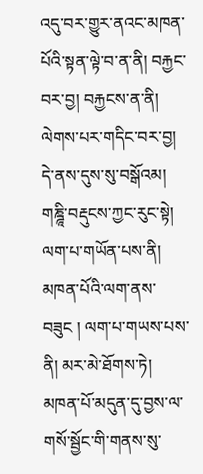འདུ་བར་གྱུར་ནའང་མཁན་པོའི་སྟན་ལྟེ་བ་ན་ནི། བརྐྱང་བར་བྱ། བརྐྱངས་ན་ནི། ལེགས་པར་གདིང་བར་བྱ། དེ་ནས་དུས་སུ་བསྒོའམ། གཎྜཱི་བརྡུངས་ཀྱང་རུང་སྟེ། ལག་པ་གཡོན་པས་ནི། མཁན་པོའི་ལག་ནས་བཟུང ། ལག་པ་གཡས་པས་ནི། མར་མེ་ཐོགས་ཏེ། མཁན་པོ་མདུན་དུ་བྱས་ལ་གསོ་སྦྱོང་གི་གནས་སུ་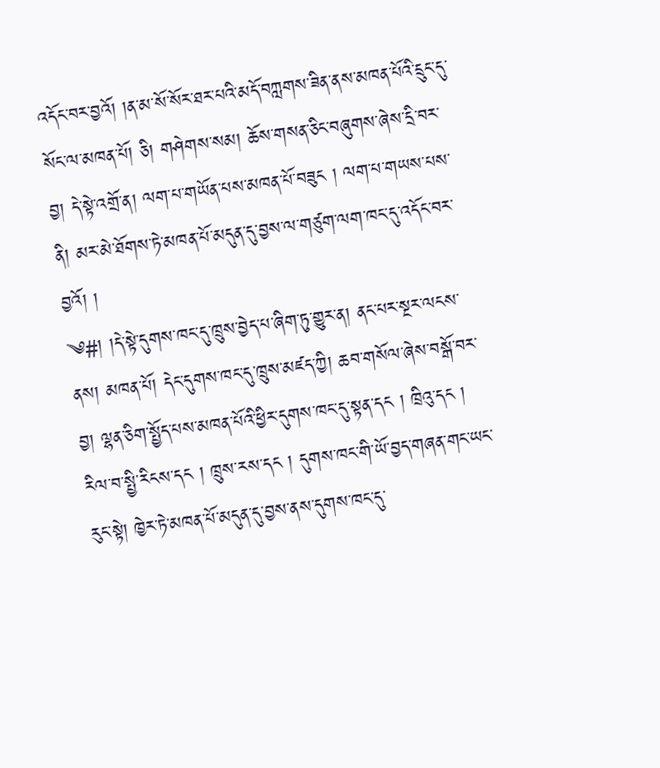འདོང་བར་བྱའོ། །ན་མ་སོ་སོར་ཐར་པའི་མདོ་བཀླགས་ཟིན་ནས་མཁན་པོའི་དྲུང་དུ་སོང་ལ་མཁན་པོ། ཅི། གཤེགས་སམ། ཆོས་གསན་ཅིང་བཞུགས་ཞེས་དྲི་བར་བྱ། དེ་སྟེ་འགྲོ་ན། ལག་པ་གཡོན་པས་མཁན་པོ་བཟུང ། ལག་པ་གཡས་པས་ནི། མར་མེ་ཐོགས་ཏེ་མཁན་པོ་མདུན་དུ་བྱས་ལ་གཙུག་ལག་ཁང་དུ་འདོང་བར་བྱའོ། །
༄#། །དེ་སྟེ་དུགས་ཁང་དུ་ཁྲུས་བྱེད་པ་ཞིག་ཏུ་གྱུར་ན། ནང་པར་སྔར་ལངས་ནས། མཁན་པོ། དེང་དུགས་ཁང་དུ་ཁྲུས་མཛད་ཀྱི། ཆབ་གསོལ་ཞེས་བསྒོ་བར་བྱ། ལྷན་ཅིག་སྤྱོད་པས་མཁན་པོའི་ཕྱིར་དུགས་ཁང་དུ་སྟན་དང ། ཁྲིའུ་དང ། རིལ་བ་སྤྱི་རིངས་དང ། ཁྲུས་རས་དང ། དུགས་ཁང་གི་ཡོ་བྱད་གཞན་གང་ཡང་རུང་སྟེ། ཁྱེར་ཏེ་མཁན་པོ་མདུན་དུ་བྱས་ནས་དུགས་ཁང་དུ་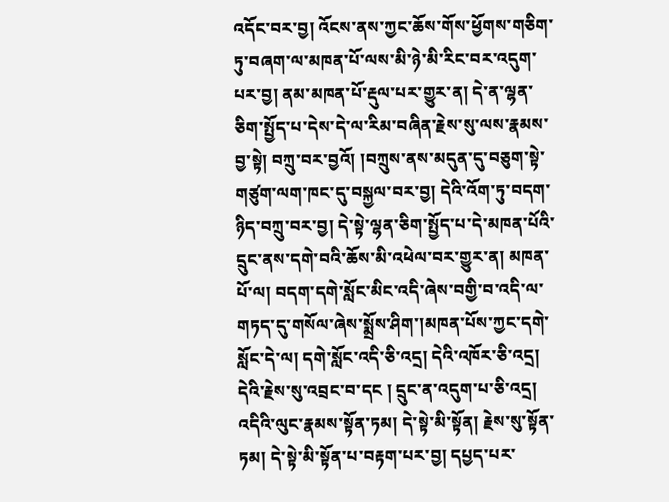འདོང་བར་བྱ། འོངས་ནས་ཀྱང་ཆོས་གོས་ཕྱོགས་གཅིག་ཏུ་བཞག་ལ་མཁན་པོ་ལས་མི་ཉེ་མི་རིང་བར་འདུག་པར་བྱ། ནམ་མཁན་པོ་རྡུལ་པར་གྱུར་ན། དེ་ན་ལྷན་ཅིག་སྤྱོད་པ་དེས་དེ་ལ་རིམ་བཞིན་རྗེས་སུ་ལས་རྣམས་བྱ་སྟེ། བཀྲུ་བར་བྱའོ། །བཀྲུས་ནས་མདུན་དུ་བཅུག་སྟེ་གཙུག་ལག་ཁང་དུ་བསྐྱལ་བར་བྱ། དེའི་འོག་ཏུ་བདག་ཉིད་བཀྲུ་བར་བྱ། དེ་སྟེ་ལྷན་ཅིག་སྤྱོད་པ་དེ་མཁན་པོའི་དྲུང་ནས་དགེ་བའི་ཆོས་མི་འཕེལ་བར་གྱུར་ན། མཁན་པོ་ལ། བདག་དགེ་སློང་མིང་འདི་ཞེས་བགྱི་བ་འདི་ལ་གཏད་དུ་གསོལ་ཞེས་སྨྲོས་ཤིག་།མཁན་པོས་ཀྱང་དགེ་སློང་དེ་ལ། དགེ་སློང་འདི་ཅི་འདྲ། དེའི་འཁོར་ཅི་འདྲ། དེའི་རྗེས་སུ་འབྲང་བ་དང ། དྲུང་ན་འདུག་པ་ཅི་འདྲ། འདིའི་ལུང་རྣམས་སྟོན་ཏམ། དེ་སྟེ་མི་སྟོན། རྗེས་སུ་སྟོན་ཏམ། དེ་སྟེ་མི་སྟོན་པ་བརྟག་པར་བྱ། དཔྱད་པར་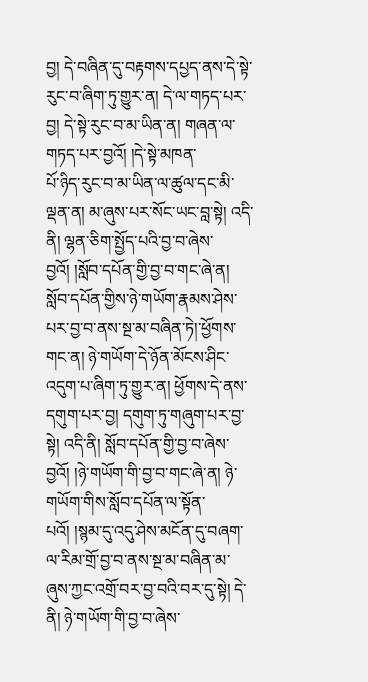བྱ། དེ་བཞིན་དུ་བརྟགས་དཔྱད་ནས་དེ་སྟེ་རུང་བ་ཞིག་ཏུ་གྱུར་ན། དེ་ལ་གཏད་པར་བྱ། དེ་སྟེ་རུང་བ་མ་ཡིན་ན། གཞན་ལ་གཏད་པར་བྱའོ། །དེ་སྟེ་མཁན་
པོ་ཉིད་རུང་བ་མ་ཡིན་ལ་ཚུལ་དང་མི་ལྡན་ན། མ་ཞུས་པར་སོང་ཡང་བླ་སྟེ། འདི་ནི། ལྷན་ཅིག་སྤྱོད་པའི་བྱ་བ་ཞེས་བྱའོ། །སློབ་དཔོན་གྱི་བྱ་བ་གང་ཞེ་ན། སློབ་དཔོན་གྱིས་ཉེ་གཡོག་རྣམས་ཤེས་པར་བྱ་བ་ནས་སྔ་མ་བཞིན་ཏེ།་ཕྱོགས་གང་ན། ཉེ་གཡོག་དེ་ཉོན་མོངས་ཤིང་འདུག་པ་ཞིག་ཏུ་གྱུར་ན། ཕྱོགས་དེ་ནས་དགུག་པར་བྱ། དགུག་ཏུ་གཞུག་པར་བྱ་སྟེ། འདི་ནི། སློབ་དཔོན་གྱི་བྱ་བ་ཞེས་བྱའོ། །ཉེ་གཡོག་གི་བྱ་བ་གང་ཞེ་ན། ཉེ་གཡོག་གིས་སློབ་དཔོན་ལ་སྟོན་པའོ། །སྙམ་དུ་འདུ་ཤེས་མངོན་དུ་བཞག་ལ་རིམ་གྲོ་བྱ་བ་ནས་སྔ་མ་བཞིན་མ་ཞུས་ཀྱང་འགྲོ་བར་བྱ་བའི་བར་དུ་སྟེ། དེ་ནི། ཉེ་གཡོག་གི་བྱ་བ་ཞེས་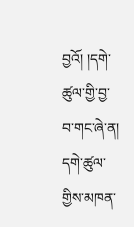བྱའོ། །དགེ་ཚུལ་གྱི་བྱ་བ་གང་ཞེ་ན། དགེ་ཚུལ་གྱིས་མཁན་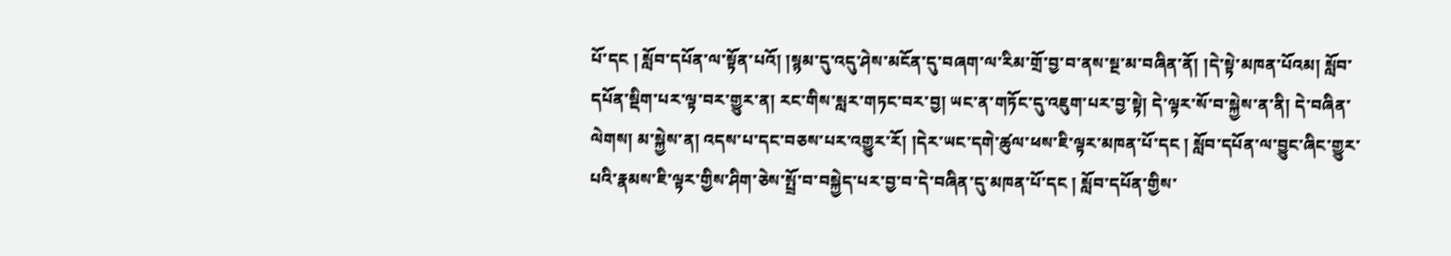པོ་དང ། སློབ་དཔོན་ལ་སྟོན་པའོ། །སྙམ་དུ་འདུ་ཤེས་མངོན་དུ་བཞག་ལ་རིམ་གྲོ་བྱ་བ་ནས་སྔ་མ་བཞིན་ནོ། །དེ་སྟེ་མཁན་པོའམ། སློབ་དཔོན་སྡིག་པར་ལྟ་བར་གྱུར་ན། རང་གིས་སླར་གཏང་བར་བྱ། ཡང་ན་གཏོང་དུ་འཇུག་པར་བྱ་སྟེ། དེ་ལྟར་སོ་བ་སྐྱེས་ན་ནི། དེ་བཞིན་ལེགས། མ་སྐྱེས་ན། འདས་པ་དང་བཅས་པར་འགྱུར་རོ། །དེར་ཡང་དགེ་ཚུལ་ཕས་ཇི་ལྟར་མཁན་པོ་དང ། སློབ་དཔོན་ལ་བྱུང་ཞིང་གྱུར་པའི་རྣམས་ཇི་ལྟར་གྱིས་ཤིག་ཅེས་སྤྲོ་བ་བསྐྱེད་པར་བྱ་བ་དེ་བཞིན་དུ་མཁན་པོ་དང ། སློབ་དཔོན་གྱིས་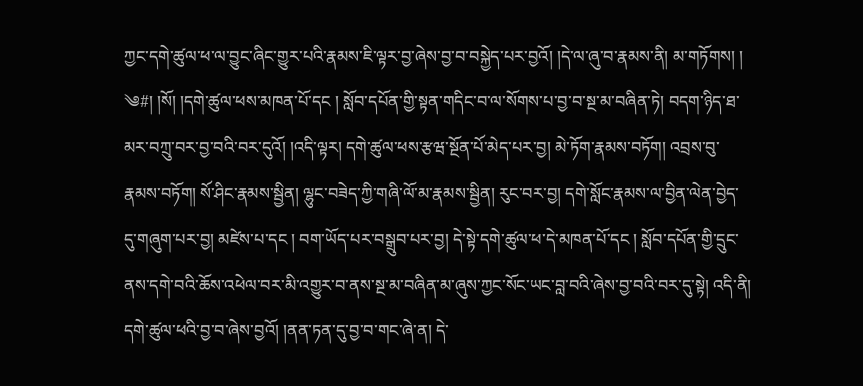ཀྱང་དགེ་ཚུལ་ཕ་ལ་བྱུང་ཞིང་གྱུར་པའི་རྣམས་ཇི་ལྟར་བྱ་ཞེས་བྱ་བ་བསྐྱེད་པར་བྱའོ། །དེ་ལ་ཞུ་བ་རྣམས་ནི། མ་གཏོགས། །
༄#། །སོ། །དགེ་ཚུལ་ཕས་མཁན་པོ་དང ། སློབ་དཔོན་གྱི་སྟན་གདིང་བ་ལ་སོགས་པ་བྱ་བ་སྔ་མ་བཞིན་ཏེ། བདག་ཉིད་ཐ་མར་བཀྲུ་བར་བྱ་བའི་བར་དུའོ། །འདི་ལྟར། དགེ་ཚུལ་ཕས་རྩཝ་སྔོན་པོ་མེད་པར་བྱ། མེ་ཏོག་རྣམས་བཏོག། འབྲས་བུ་རྣམས་བཏོག། སོ་ཤིང་རྣམས་སྦྱིན། ལྷུང་བཟེད་ཀྱི་གཞི་ལོ་མ་རྣམས་སྦྱིན། རུང་བར་བྱ། དགེ་སློང་རྣམས་ལ་བྱིན་ལེན་བྱེད་དུ་གཞུག་པར་བྱ། མཛེས་པ་དང ། བག་ཡོད་པར་བསྒྲུབ་པར་བྱ། དེ་སྟེ་དགེ་ཚུལ་ཕ་དེ་མཁན་པོ་དང ། སློབ་དཔོན་གྱི་དྲུང་ནས་དགེ་བའི་ཆོས་འཕེལ་བར་མི་འགྱུར་བ་ནས་སྔ་མ་བཞིན་མ་ཞུས་ཀྱང་སོང་ཡང་བླ་བའི་ཞེས་བྱ་བའི་བར་དུ་སྟེ། འདི་ནི། དགེ་ཚུལ་ཕའི་བྱ་བ་ཞེས་བྱའོ། །ནན་ཏན་དུ་བྱ་བ་གང་ཞེ་ན། དེ་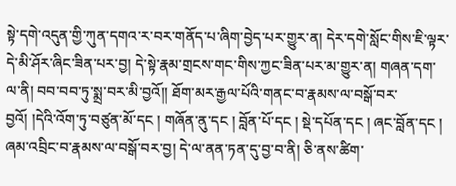སྟེ་དགེ་འདུན་གྱི་ཀུན་དགའ་ར་བར་གནོད་པ་ཞིག་བྱེད་པར་གྱུར་ན། དེར་དགེ་སློང་གིས་ཇི་ལྟར་དེ་མི་ཤོར་ཞིང་ཟིན་པར་བྱ། དེ་སྟེ་རྣམ་གྲངས་གང་གིས་ཀྱང་ཟིན་པར་མ་གྱུར་ན། གཞན་དག་ལ་ནི། བབ་བབ་ཏུ་སྨྲ་བར་མི་བྱའོ།། ཐོག་མར་རྒྱལ་པོའི་གནང་བ་རྣམས་ལ་བསྒོ་བར་བྱའོ། །དེའི་འོག་ཏུ་བཙུན་མོ་དང ། གཞོན་ནུ་དང ། བློན་པོ་དང ། སྡེ་དཔོན་དང ། ཞང་བློན་དང ། ཞམ་འབྲིང་བ་རྣམས་ལ་བསྒོ་བར་བྱ། དེ་ལ་ནན་ཏན་དུ་བྱ་བ་ནི། ཅི་ནས་ཚིག་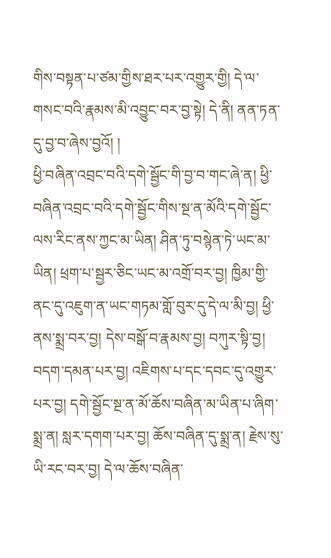གིས་བསྟན་པ་ཙམ་གྱིས་ཐར་པར་འགྱུར་གྱི། དེ་ལ་གསང་བའི་རྣམས་མི་འབྱུང་བར་བྱ་སྟེ། དེ་ནི། ནན་ཏན་དུ་བྱ་བ་ཞེས་བྱའོ། །
ཕྱི་བཞིན་འབྲང་བའི་དགེ་སྦྱོང་གི་བྱ་བ་གང་ཞེ་ན། ཕྱི་བཞིན་འབྲང་བའི་དགེ་སྦྱོང་གིས་སྔ་ན་མོའི་དགེ་སྦྱོང་ལས་རིང་ནས་ཀྱང་མ་ཡིན། ཤིན་ཏུ་བསྙེན་ཏེ་ཡང་མ་ཡིན། ཕྲག་པ་སྦྱར་ཅིང་ཡང་མ་འགྲོ་བར་བྱ། ཁྱིམ་གྱི་ནང་དུ་འཇུག་ན་ཡང་གཏམ་གློ་བུར་དུ་དེ་ལ་མི་བྱ། ཕྱི་ནས་སྨྲ་བར་བྱ། དེས་བསྒོ་བ་རྣམས་བྱ། བཀུར་སྟི་བྱ། བདག་དམན་པར་བྱ། འཇིགས་པ་དང་དབང་དུ་འགྱུར་པར་བྱ། དགེ་སྦྱོང་སྔ་ན་མོ་ཆོས་བཞིན་མ་ཡིན་པ་ཞིག་སྨྲ་ན། སླར་དགག་པར་བྱ། ཆོས་བཞིན་དུ་སྨྲ་ན། རྗེས་སུ་ཡི་རང་བར་བྱ། དེ་ལ་ཆོས་བཞིན་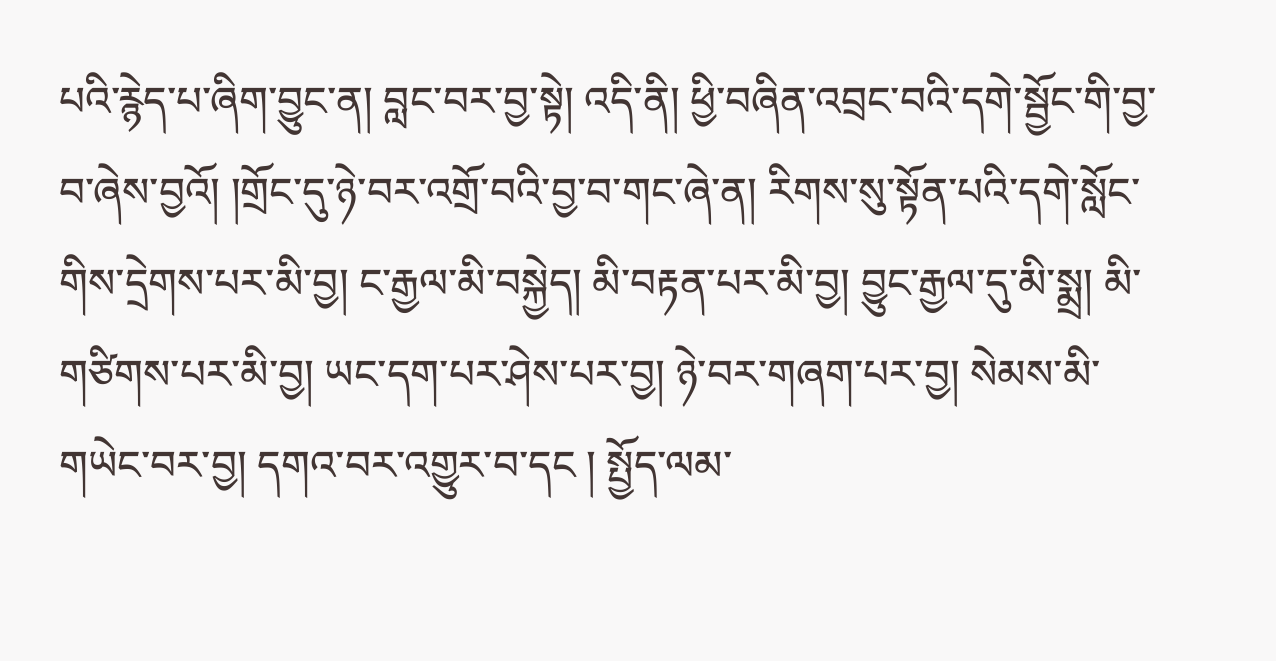པའི་རྙེད་པ་ཞིག་བྱུང་ན། བླང་བར་བྱ་སྟེ། འདི་ནི། ཕྱི་བཞིན་འབྲང་བའི་དགེ་སྦྱོང་གི་བྱ་བ་ཞེས་བྱའོ། །གྲོང་དུ་ཉེ་བར་འགྲོ་བའི་བྱ་བ་གང་ཞེ་ན། རིགས་སུ་སྟོན་པའི་དགེ་སློང་གིས་དྲེགས་པར་མི་བྱ། ང་རྒྱལ་མི་བསྐྱེད། མི་བརྟན་པར་མི་བྱ། བྱུང་རྒྱལ་དུ་མི་སྨྲ། མི་གཙིགས་པར་མི་བྱ། ཡང་དག་པར་ཤེས་པར་བྱ། ཉེ་བར་གཞག་པར་བྱ། སེམས་མི་གཡེང་བར་བྱ། དགའ་བར་འགྱུར་བ་དང ། སྤྱོད་ལམ་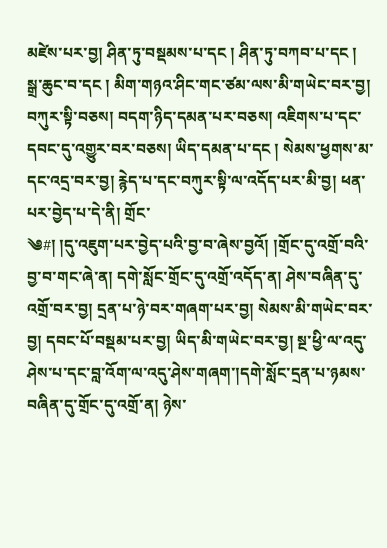མཛེས་པར་བྱ། ཤིན་ཏུ་བསྡམས་པ་དང ། ཤིན་ཏུ་བཀབ་པ་དང ། སྒྲ་ཆུང་བ་དང ། མིག་གཉའ་ཤིང་གང་ཙམ་ལས་མི་གཡེང་བར་བྱ། བཀུར་སྟི་བཅས། བདག་ཉིད་དམན་པར་བཅས། འཇིགས་པ་དང་དབང་དུ་འགྱུར་བར་བཅས། ཡིད་དམན་པ་དང ། སེམས་ཕྱགས་མ་དང་འདྲ་བར་བྱ། རྙེད་པ་དང་བཀུར་སྟི་ལ་འདོད་པར་མི་བྱ། ཕན་པར་བྱེད་པ་དེ་ནི། གྲོང་
༄#། །དུ་འཇུག་པར་བྱེད་པའི་བྱ་བ་ཞེས་བྱའོ། །གྲོང་དུ་འགྲོ་བའི་བྱ་བ་གང་ཞེ་ན། དགེ་སློང་གྲོང་དུ་འགྲོ་འདོད་ན། ཤེས་བཞིན་དུ་འགྲོ་བར་བྱ། དྲན་པ་ཉེ་བར་གཞག་པར་བྱ། སེམས་མི་གཡེང་བར་བྱ། དབང་པོ་བསྡམ་པར་བྱ། ཡིད་མི་གཡེང་བར་བྱ། སྔ་ཕྱི་ལ་འདུ་ཤེས་པ་དང་བླ་འོག་ལ་འདུ་ཤེས་གཞག་།དགེ་སློང་དྲན་པ་ཉམས་བཞིན་དུ་གྲོང་དུ་འགྲོ་ན། ཉེས་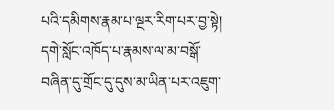པའི་དམིགས་རྣམ་པ་ལྔར་རིག་པར་བྱ་སྟེ། དགེ་སློང་འཁོད་པ་རྣམས་ལ་མ་བསྒོ་བཞིན་དུ་གྲོང་དུ་དུས་མ་ཡིན་པར་འཇུག་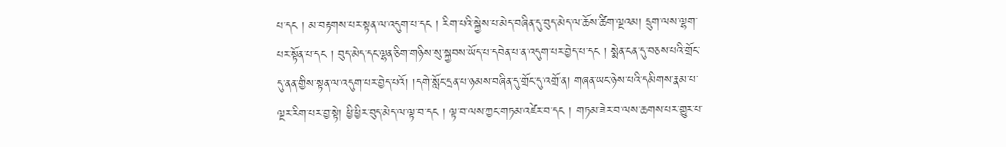པ་དང ། མ་བརྟགས་པར་སྟན་ལ་འདུག་པ་དང ། རིག་པའི་སྐྱེས་པ་མེད་བཞིན་དུ་བུད་མེད་ལ་ཆོས་ཚིག་ལྔའམ། དྲུག་ལས་ལྷག་པར་སྟོན་པ་དང ། བུད་མེད་དང་ལྷན་ཅིག་གཉིས་སུ་སྐྱབས་ཡོད་པ་དབེན་པ་ན་འདུག་པར་བྱེད་པ་དང ། སྨེན་ངན་དུ་བཅས་པའི་གྲོང་དུ་ནན་གྱིས་སྟན་ལ་འདུག་པར་བྱེད་པའོ། །དགེ་སློང་དྲན་པ་ཉམས་བཞིན་དུ་གྲོང་དུ་འགྲོ་ན། གཞན་ཡང་ཉེས་པའི་དམིགས་རྣམ་པ་ལྔར་རིག་པར་བྱ་སྟེ། ཕྱི་ཕྱིར་བུད་མེད་ལ་ལྟ་བ་དང ། ལྟ་བ་ལས་ཀྱང་གཏམ་འཛེར་བ་དང ། གཏམ་ཟེར་བ་ལས་ཆགས་པར་གྱུར་པ་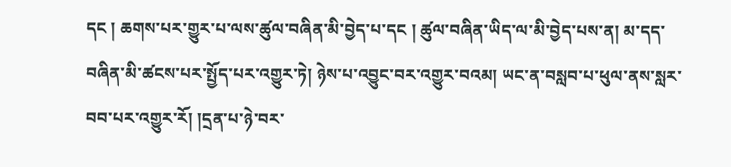དང ། ཆགས་པར་གྱུར་པ་ལས་ཚུལ་བཞིན་མི་བྱེད་པ་དང ། ཚུལ་བཞིན་ཡིད་ལ་མི་བྱེད་པས་ན། མ་དད་བཞིན་མི་ཚངས་པར་སྤྱོད་པར་འགྱུར་ཏེ། ཉེས་པ་འབྱུང་བར་འགྱུར་བའམ། ཡང་ན་བསླབ་པ་ཕུལ་ནས་སླར་བབ་པར་འགྱུར་རོ། །དྲན་པ་ཉེ་བར་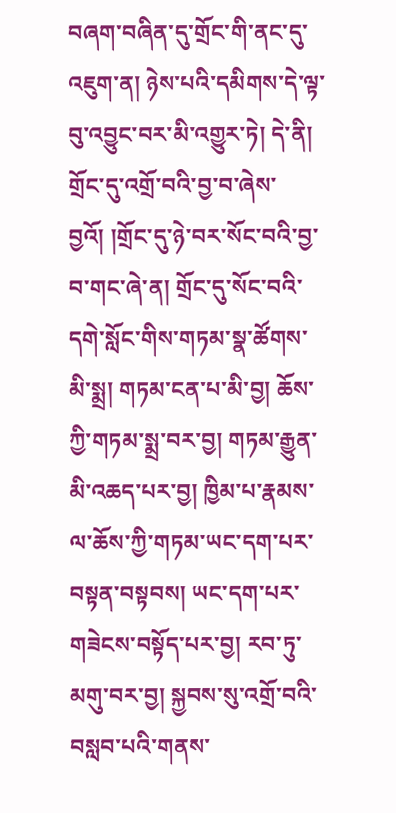བཞག་བཞིན་དུ་གྲོང་གི་ནང་དུ་འཇུག་ན། ཉེས་པའི་དམིགས་དེ་ལྟ་བུ་འབྱུང་བར་མི་འགྱུར་ཏེ། དེ་ནི། གྲོང་དུ་འགྲོ་བའི་བྱ་བ་ཞེས་བྱའོ། །གྲོང་དུ་ཉེ་བར་སོང་བའི་བྱ་བ་གང་ཞེ་ན། གྲོང་དུ་སོང་བའི་དགེ་སློང་གིས་གཏམ་སྣ་ཚོགས་མི་སྨྲ། གཏམ་ངན་པ་མི་བྱ། ཆོས་ཀྱི་གཏམ་སྨྲ་བར་བྱ། གཏམ་རྒྱུན་མི་འཆད་པར་བྱ། ཁྱིམ་པ་རྣམས་ལ་ཆོས་ཀྱི་གཏམ་ཡང་དག་པར་བསྟན་བསྟབས། ཡང་དག་པར་གཟེངས་བསྟོད་པར་བྱ། རབ་ཏུ་མགུ་བར་བྱ། སྐྱབས་སུ་འགྲོ་བའི་བསླབ་པའི་གནས་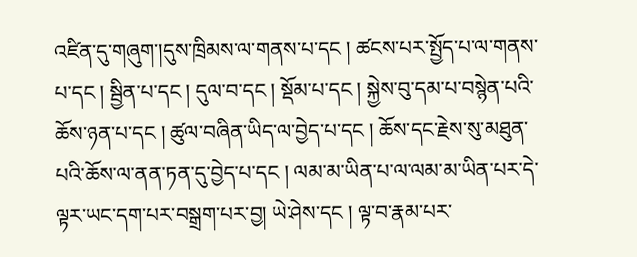འཛིན་དུ་གཞུག་།དུས་ཁྲིམས་ལ་གནས་པ་དང ། ཚངས་པར་སྤྱོད་པ་ལ་གནས་པ་དང ། སྦྱིན་པ་དང ། དུལ་བ་དང ། སྡོམ་པ་དང ། སྐྱེས་བུ་དམ་པ་བསྙེན་པའི་ཆོས་ཉན་པ་དང ། ཚུལ་བཞིན་ཡིད་ལ་བྱེད་པ་དང ། ཆོས་དང་རྗེས་སུ་མཐུན་པའི་ཆོས་ལ་ནན་ཏན་དུ་བྱེད་པ་དང ། ལམ་མ་ཡིན་པ་ལ་ལམ་མ་ཡིན་པར་དེ་ལྟར་ཡང་དག་པར་བསྒྲག་པར་བྱ། ཡེ་ཤེས་དང ། ལྟ་བ་རྣམ་པར་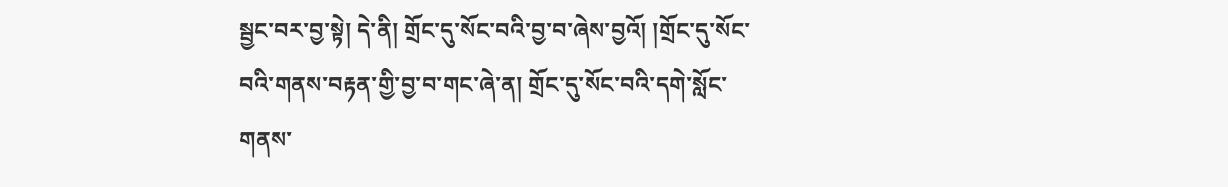སྦྱང་བར་བྱ་སྟེ། དེ་ནི། གྲོང་དུ་སོང་བའི་བྱ་བ་ཞེས་བྱའོ། །གྲོང་དུ་སོང་བའི་གནས་བརྟན་གྱི་བྱ་བ་གང་ཞེ་ན། གྲོང་དུ་སོང་བའི་དགེ་སློང་གནས་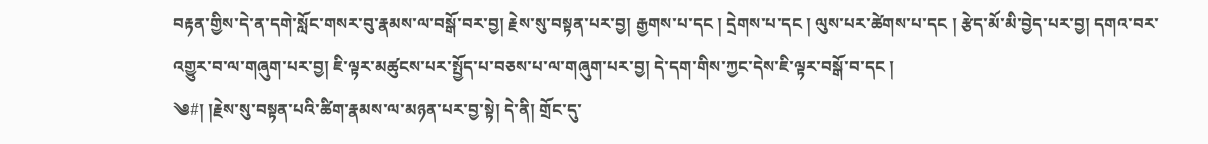བརྟན་གྱིས་དེ་ན་དགེ་སློང་གསར་བུ་རྣམས་ལ་བསྒོ་བར་བྱ། རྗེས་སུ་བསྟན་པར་བྱ། རྒྱགས་པ་དང ། དྲེགས་པ་དང ། ལུས་པར་ཚེགས་པ་དང ། རྩེད་མོ་མི་བྱེད་པར་བྱ། དགའ་བར་འགྱུར་བ་ལ་གཞུག་པར་བྱ། ཇི་ལྟར་མཚུངས་པར་སྤྱོད་པ་བཅས་པ་ལ་གཞུག་པར་བྱ། དེ་དག་གིས་ཀྱང་དེས་ཇི་ལྟར་བསྒོ་བ་དང །
༄#། །རྗེས་སུ་བསྟན་པའི་ཚིག་རྣམས་ལ་མཉན་པར་བྱ་སྟེ། དེ་ནི། གྲོང་དུ་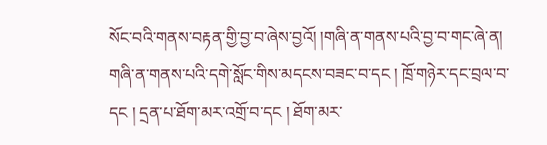སོང་བའི་གནས་བརྟན་གྱི་བྱ་བ་ཞེས་བྱའོ། །གཞི་ན་གནས་པའི་བྱ་བ་གང་ཞེ་ན། གཞི་ན་གནས་པའི་དགེ་སློང་གིས་མདངས་བཟང་བ་དང ། ཁྲོ་གཉེར་དང་བྲལ་བ་དང ། དྲན་པ་ཐོག་མར་འགྲོ་བ་དང ། ཐོག་མར་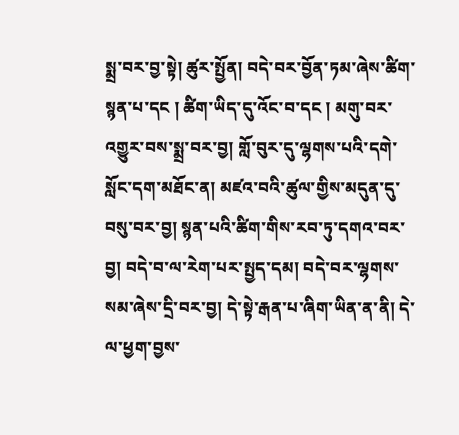སྨྲ་བར་བྱ་སྟེ། ཚུར་སྤྱོན། བདེ་བར་བྱོན་ཏམ་ཞེས་ཚིག་སྙན་པ་དང ། ཚིག་ཡིད་དུ་འོང་བ་དང ། མགུ་བར་འགྱུར་བས་སྨྲ་བར་བྱ། གློ་བུར་དུ་ལྷགས་པའི་དགེ་སློང་དག་མཐོང་ན། མཛའ་བའི་ཚུལ་གྱིས་མདུན་དུ་བསུ་བར་བྱ། སྙན་པའི་ཚིག་གིས་རབ་ཏུ་དགའ་བར་བྱ། བདེ་བ་ལ་རེག་པར་སྤྱད་དམ། བདེ་བར་ལྷགས་སམ་ཞེས་དྲི་བར་བྱ། དེ་སྟེ་རྒན་པ་ཞིག་ཡིན་ན་ནི། དེ་ལ་ཕྱག་བྱས་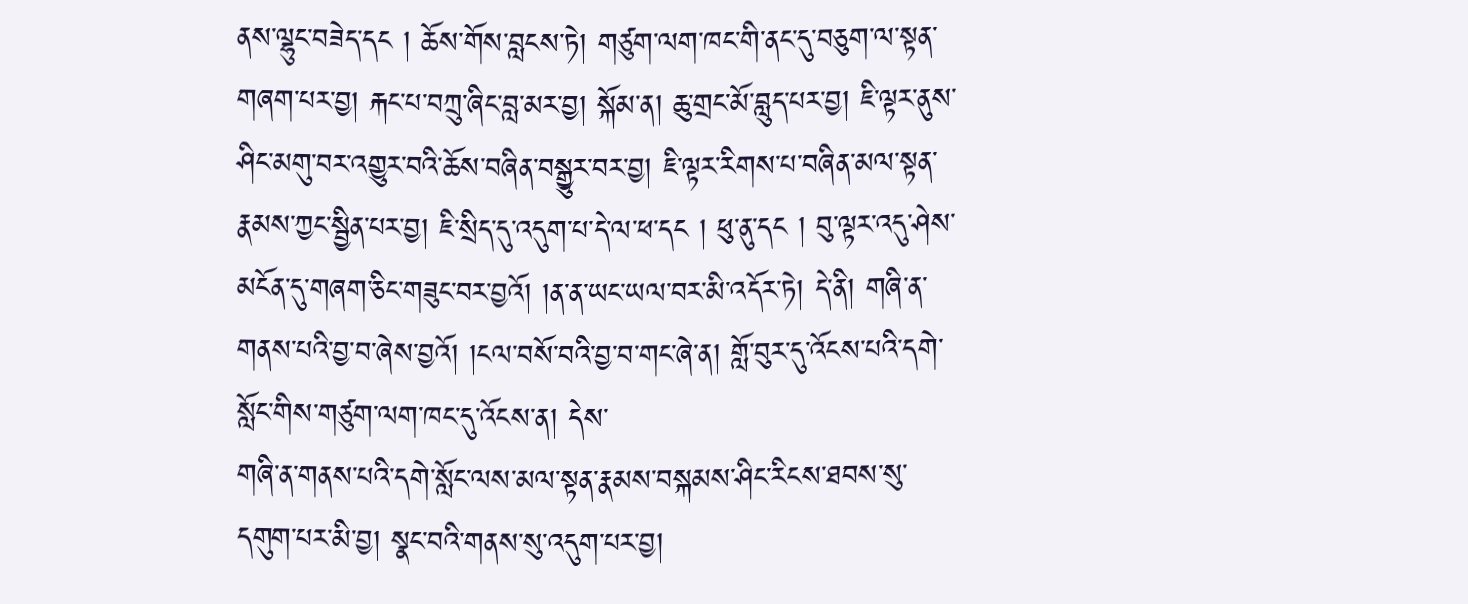ནས་ལྷུང་བཟེད་དང ། ཆོས་གོས་བླངས་ཏེ། གཙུག་ལག་ཁང་གི་ནང་དུ་བཅུག་ལ་སྟན་གཞག་པར་བྱ། རྐང་པ་བཀྲུ་ཞིང་བླ་མར་བྱ། སྐོམ་ན། ཆུ་གྲང་མོ་བླུད་པར་བྱ། ཇི་ལྟར་ནུས་ཤིང་མགུ་བར་འགྱུར་བའི་ཆོས་བཞིན་བསྒྱུར་བར་བྱ། ཇི་ལྟར་རིགས་པ་བཞིན་མལ་སྟན་རྣམས་ཀྱང་སྦྱིན་པར་བྱ། ཇི་སྲིད་དུ་འདུག་པ་དེ་ལ་ཕ་དང ། ཕུ་ནུ་དང ། བུ་ལྟར་འདུ་ཤེས་མངོན་དུ་གཞག་ཅིང་གཟུང་བར་བྱའོ། །ན་ན་ཡང་ཡལ་བར་མི་འདོར་ཏེ། དེ་ནི། གཞི་ན་གནས་པའི་བྱ་བ་ཞེས་བྱའོ། །ངལ་བསོ་བའི་བྱ་བ་གང་ཞེ་ན། གློ་བུར་དུ་འོངས་པའི་དགེ་སློང་གིས་གཙུག་ལག་ཁང་དུ་འོངས་ན། དེས་
གཞི་ན་གནས་པའི་དགེ་སློང་ལས་མལ་སྟན་རྣམས་བསྐམས་ཤིང་རིངས་ཐབས་སུ་དགུག་པར་མི་བྱ། སྣང་བའི་གནས་སུ་འདུག་པར་བྱ།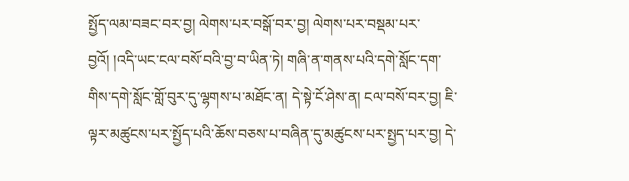སྤྱོད་ལམ་བཟང་བར་བྱ། ལེགས་པར་བསྒོ་བར་བྱ། ལེགས་པར་བསྡམ་པར་བྱའོ། །འདི་ཡང་ངལ་བསོ་བའི་བྱ་བ་ཡིན་ཏེ། གཞི་ན་གནས་པའི་དགེ་སློང་དག་གིས་དགེ་སློང་གློ་བུར་དུ་ལྷགས་པ་མཐོང་ན། དེ་སྟེ་ངོ་ཤེས་ན། ངལ་བསོ་བར་བྱ། ཇི་ལྟར་མཚུངས་པར་སྤྱོད་པའི་ཆོས་བཅས་པ་བཞིན་དུ་མཚུངས་པར་སྤྱད་པར་བྱ། དེ་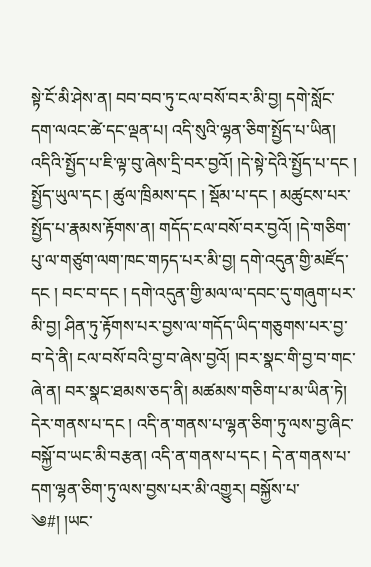སྟེ་ངོ་མི་ཤེས་ན། བབ་བབ་ཏུ་ངལ་བསོ་བར་མི་བྱ། དགེ་སློང་དག་ལའང་ཚེ་དང་ལྡན་པ། འདི་སུའི་ལྷན་ཅིག་སྤྱོད་པ་ཡིན། འདིའི་སྤྱོད་པ་ཇི་ལྟ་བུ་ཞེས་དྲི་བར་བྱའོ། །དེ་སྟེ་དེའི་སྤྱོད་པ་དང ། སྤྱོད་ཡུལ་དང ། ཚུལ་ཁྲིམས་དང ། སྡོམ་པ་དང ། མཚུངས་པར་སྤྱོད་པ་རྣམས་རྟོགས་ན། གདོད་ངལ་བསོ་བར་བྱའོ། །དེ་གཅིག་པུ་ལ་གཙུག་ལག་ཁང་གཏད་པར་མི་བྱ། དགེ་འདུན་གྱི་མཛོད་དང ། བང་བ་དང ། དགེ་འདུན་གྱི་མལ་ལ་དབང་དུ་གཞུག་པར་མི་བྱ། ཤིན་ཏུ་རྟོགས་པར་བྱས་ལ་གདོད་ཡིད་གཅུགས་པར་བྱ་བ་དེ་ནི། ངལ་བསོ་བའི་བྱ་བ་ཞེས་བྱའོ། །བར་སྣང་གི་བྱ་བ་གང་ཞེ་ན། བར་སྣང་ཐམས་ཅད་ནི། མཚམས་གཅིག་པ་མ་ཡིན་ཏེ། དེར་གནས་པ་དང ། འདི་ན་གནས་པ་ལྷན་ཅིག་ཏུ་ལས་བྱ་ཞིང་བསྐྱོ་བ་ཡང་མི་བརྩན། འདི་ན་གནས་པ་དང ། དེ་ན་གནས་པ་དག་ལྷན་ཅིག་ཏུ་ལས་བྱས་པར་མི་འགྱུར། བསྐྱོས་པ་
༄#། །ཡང་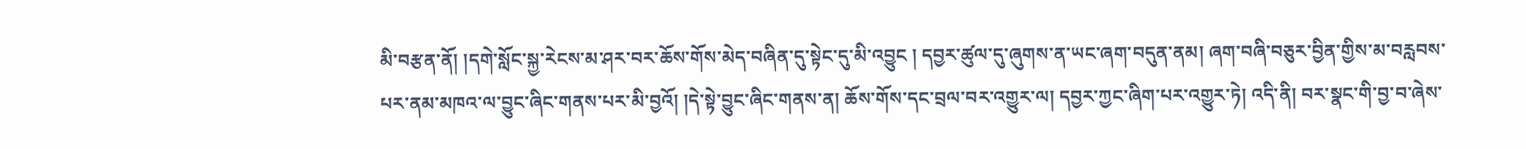མི་བརྩན་ནོ། །དགེ་སློང་སྐྱ་རེངས་མ་ཤར་བར་ཆོས་གོས་མེད་བཞིན་དུ་སྟེང་དུ་མི་འབྱུང ། དབྱར་ཚུལ་དུ་ཞུགས་ན་ཡང་ཞག་བདུན་ནམ། ཞག་བཞི་བཅུར་བྱིན་གྱིས་མ་བརླབས་པར་ནམ་མཁའ་ལ་བྱུང་ཞིང་གནས་པར་མི་བྱའོ། །དེ་སྟེ་བྱུང་ཞིང་གནས་ན། ཆོས་གོས་དང་བྲལ་བར་འགྱུར་ལ། དབྱར་ཀྱང་ཞིག་པར་འགྱུར་ཏེ། འདི་ནི། བར་སྣང་གི་བྱ་བ་ཞེས་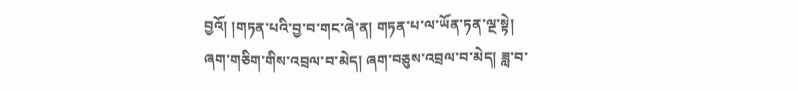བྱའོ། །གཏན་པའི་བྱ་བ་གང་ཞེ་ན། གཏན་པ་ལ་ཡོན་ཏན་ལྔ་སྟེ། ཞག་གཅིག་གིས་འབྲལ་བ་མེད། ཞག་བཅུས་འབྲལ་བ་མེད། ཟླ་བ་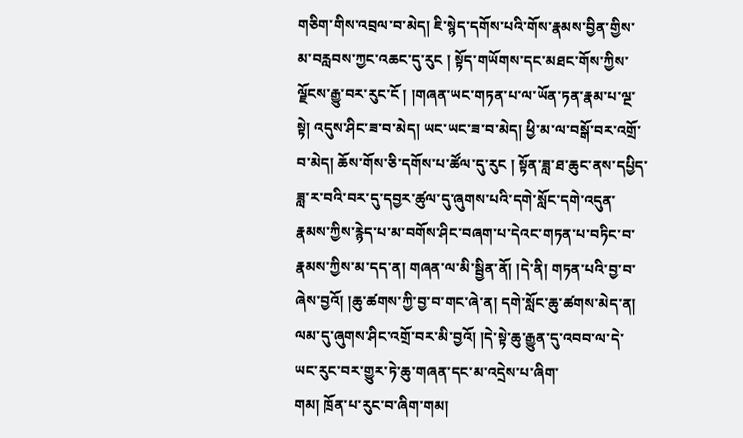གཅིག་གིས་འབྲལ་བ་མེད། ཇི་སྙེད་དགོས་པའི་གོས་རྣམས་བྱིན་གྱིས་མ་བརླབས་ཀྱང་འཆང་དུ་རུང ། སྟོད་གཡོགས་དང་མཐང་གོས་ཀྱིས་ལྗོངས་རྒྱུ་བར་རུང་ངོ ། །གཞན་ཡང་གཏན་པ་ལ་ཡོན་ཏན་རྣམ་པ་ལྔ་སྟེ། འདུས་ཤིང་ཟ་བ་མེད། ཡང་ཡང་ཟ་བ་མེད། ཕྱི་མ་ལ་བསྒོ་བར་འགྲོ་བ་མེད། ཆོས་གོས་ཅི་དགོས་པ་ཚོལ་དུ་རུང ། སྟོན་ཟླ་ཐ་ཆུང་ནས་དཔྱིད་ཟླ་ར་བའི་བར་དུ་དབྱར་ཚུལ་དུ་ཞུགས་པའི་དགེ་སློང་དགེ་འདུན་རྣམས་ཀྱིས་རྙེད་པ་མ་བགོས་ཤིང་བཞག་པ་དེའང་གཏན་པ་བཏིང་བ་རྣམས་ཀྱིས་མ་དད་ན། གཞན་ལ་མི་སྦྱིན་ནོ། །དེ་ནི། གཏན་པའི་བྱ་བ་ཞེས་བྱའོ། །ཆུ་ཚགས་ཀྱི་བྱ་བ་གང་ཞེ་ན། དགེ་སློང་ཆུ་ཚགས་མེད་ན། ལམ་དུ་ཞུགས་ཤིང་འགྲོ་བར་མི་བྱའོ། །དེ་སྟེ་ཆུ་རྒྱུན་དུ་འབབ་ལ་དེ་ཡང་རུང་བར་གྱུར་ཏེ་ཆུ་གཞན་དང་མ་འདྲེས་པ་ཞིག་
གམ། ཁྲོན་པ་རུང་བ་ཞིག་གམ།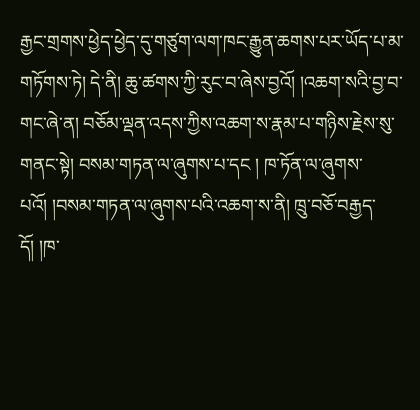རྒྱང་གྲགས་ཕྱེད་ཕྱེད་དུ་གཙུག་ལག་ཁང་རྒྱུན་ཆགས་པར་ཡོད་པ་མ་གཏོགས་ཏེ། དེ་ནི། ཆུ་ཚགས་ཀྱི་རུང་བ་ཞེས་བྱའོ། །འཆག་སའི་བྱ་བ་གང་ཞེ་ན། བཅོམ་ལྡན་འདས་ཀྱིས་འཆག་ས་རྣམ་པ་གཉིས་རྗེས་སུ་གནང་སྟེ། བསམ་གཏན་ལ་ཞུགས་པ་དང ། ཁ་ཏོན་ལ་ཞུགས་པའོ། །བསམ་གཏན་ལ་ཞུགས་པའི་འཆག་ས་ནི། ཁྲུ་བཅོ་བརྒྱད་དོ། །ཁ་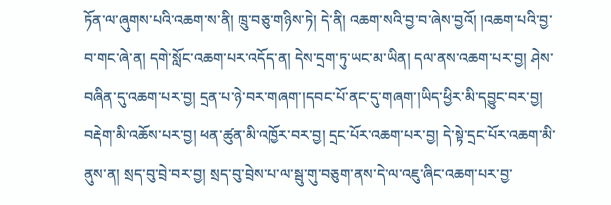ཏོན་ལ་ཞུགས་པའི་འཆག་ས་ནི། ཁྲུ་བཅུ་གཉིས་ཏེ། དེ་ནི། འཆག་སའི་བྱ་བ་ཞེས་བྱའོ། །འཆག་པའི་བྱ་བ་གང་ཞེ་ན། དགེ་སློང་འཆག་པར་འདོད་ན། དེས་དྲག་ཏུ་ཡང་མ་ཡིན། དལ་ནས་འཆག་པར་བྱ། ཤེས་བཞིན་དུ་འཆག་པར་བྱ། དྲན་པ་ཉེ་བར་གཞག་།དབང་པོ་ནང་དུ་གཞག་།ཡིད་ཕྱིར་མི་དབྱུང་བར་བྱ། བརྡེག་མི་འཆོས་པར་བྱ། ཕན་ཚུན་མི་འཁྱོར་བར་བྱ། དྲང་པོར་འཆག་པར་བྱ། དེ་སྟེ་དྲང་པོར་འཆག་མི་ནུས་ན། སྲད་བུ་བྲེ་བར་བྱ། སྲད་བུ་བྲེས་པ་ལ་སྦུ་གུ་བཅུག་ནས་དེ་ལ་འཇུ་ཞིང་འཆག་པར་བྱ་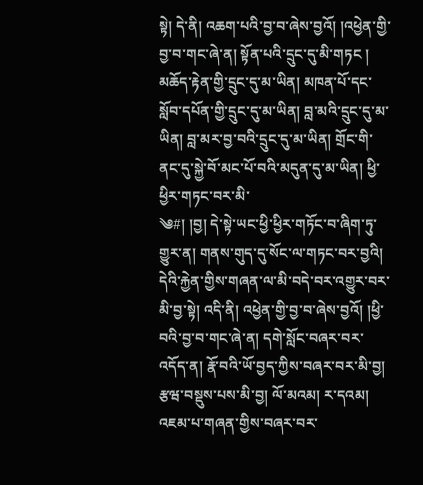སྟེ། དེ་ནི། འཆག་པའི་བྱ་བ་ཞེས་བྱའོ། །འཕྱེན་གྱི་བྱ་བ་གང་ཞེ་ན། སྟོན་པའི་དྲུང་དུ་མི་གཏང ། མཆོད་རྟེན་གྱི་དྲུང་དུ་མ་ཡིན། མཁན་པོ་དང་སློབ་དཔོན་གྱི་དྲུང་དུ་མ་ཡིན། བླ་མའི་དྲུང་དུ་མ་ཡིན། བླ་མར་བྱ་བའི་དྲུང་དུ་མ་ཡིན། གྲོང་གི་ནང་དུ་སྐྱེ་བོ་མང་པོ་བའི་མདུན་དུ་མ་ཡིན། ཕྱི་ཕྱིར་གཏང་བར་མི་
༄#། །བྱ། དེ་སྟེ་ཡང་ཕྱི་ཕྱིར་གཏོང་བ་ཞིག་ཏུ་གྱུར་ན། གནས་གུད་དུ་སོང་ལ་གཏང་བར་བྱའི། དེའི་རྐྱེན་གྱིས་གཞན་ལ་མི་བདེ་བར་འགྱུར་བར་མི་བྱ་སྟེ། འདི་ནི། འཕྱེན་གྱི་བྱ་བ་ཞེས་བྱའོ། །ཕྱི་བའི་བྱ་བ་གང་ཞེ་ན། དགེ་སློང་བཞར་བར་འདོད་ན། རྣོ་བའི་ཡོ་བྱད་ཀྱིས་བཞར་བར་མི་བྱ། རྩཝ་བསྡུས་པས་མི་བྱ། ལོ་མའམ། ར་དའམ། འཇམ་པ་གཞན་གྱིས་བཞར་བར་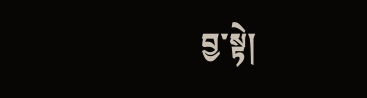བྱ་སྟེ།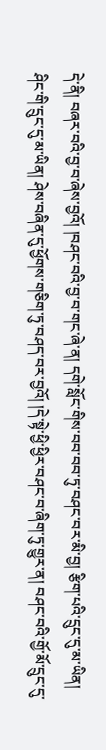དེ་ནི། བཞར་བའི་བྱ་བ་ཞེས་བྱའོ། །བཤང་བའི་བྱ་བ་གང་ཞེ་ན། དགེ་སློང་གིས་བབ་བབ་ཏུ་བཤང་བར་མི་བྱ། རྩིག་པའི་དྲུང་དུ་མ་ཡིན། ཤིང་གི་དྲུང་དུ་མ་ཡིན། ཤེས་བཞིན་དུ་ཕྱོགས་གཅིག་ཏུ་བཤད་བར་བྱའོ། །དེ་སྟེ་ཕྱི་ཕྱིར་བཤང་བ་ཞིག་ཏུ་གྱུར་ན། བཤང་བའི་གྱོ་མོ་དྲུང་དུ་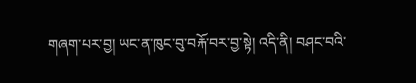གཞག་པར་བྱ། ཡང་ན་ཁུང་བུ་བརྐོ་བར་བྱ་སྟེ། འདི་ནི། བཤང་བའི་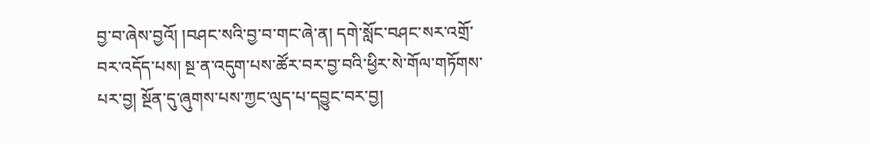བྱ་བ་ཞེས་བྱའོ། །བཤང་སའི་བྱ་བ་གང་ཞེ་ན། དགེ་སློང་བཤང་སར་འགྲོ་བར་འདོད་པས། སྔ་ན་འདུག་པས་ཚོར་བར་བྱ་བའི་ཕྱིར་སེ་གོལ་གཏོགས་པར་བྱ། སྔོན་དུ་ཞུགས་པས་ཀྱང་ལུད་པ་དབྱུང་བར་བྱ།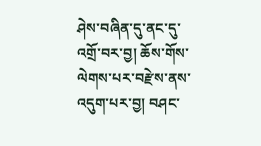ཤེས་བཞིན་དུ་ནང་དུ་འགྲོ་བར་བྱ། ཆོས་གོས་ལེགས་པར་བརྫེས་ནས་འདུག་པར་བྱ། བཤང་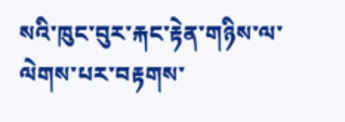སའི་ཁུང་བུར་རྐང་རྟེན་གཉིས་ལ་ལེགས་པར་བརྟགས་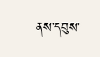ནས་དབུས་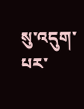སུ་འདུག་པར་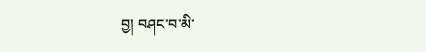བྱ། བཤང་བ་མི་